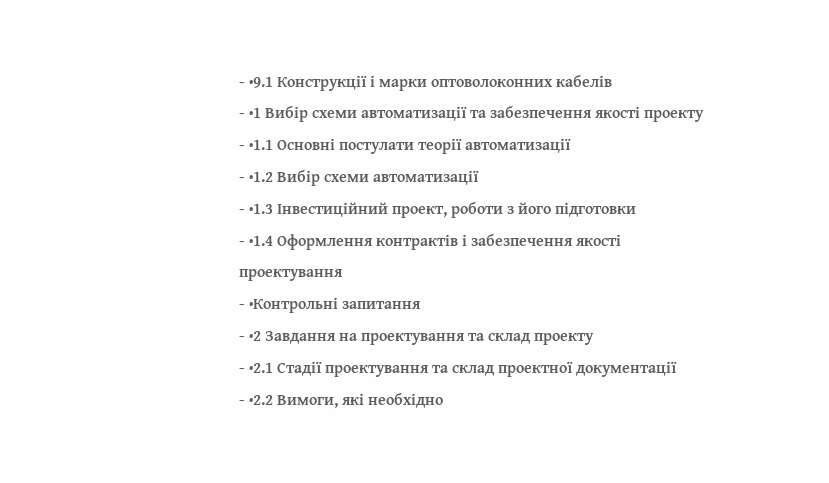- •9.1 Конструкції і марки оптоволоконних кабелів
- •1 Вибір схеми автоматизації та забезпечення якості проекту
- •1.1 Основні постулати теорії автоматизації
- •1.2 Вибір схеми автоматизації
- •1.3 Інвестиційний проект, роботи з його підготовки
- •1.4 Оформлення контрактів і забезпечення якості проектування
- •Контрольні запитання
- •2 Завдання на проектування та склад проекту
- •2.1 Стадії проектування та склад проектної документації
- •2.2 Вимоги, які необхідно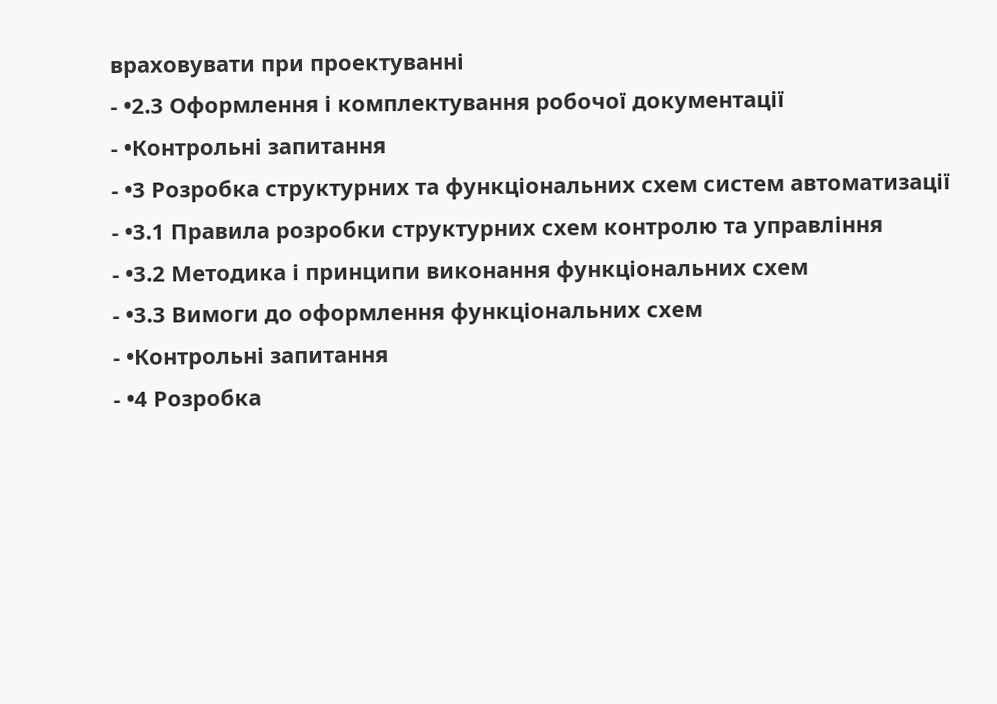враховувати при проектуванні
- •2.3 Оформлення і комплектування робочої документації
- •Контрольні запитання
- •3 Розробка структурних та функціональних схем систем автоматизації
- •3.1 Правила розробки структурних схем контролю та управління
- •3.2 Методика і принципи виконання функціональних схем
- •3.3 Вимоги до оформлення функціональних схем
- •Контрольні запитання
- •4 Розробка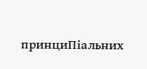принциПіальних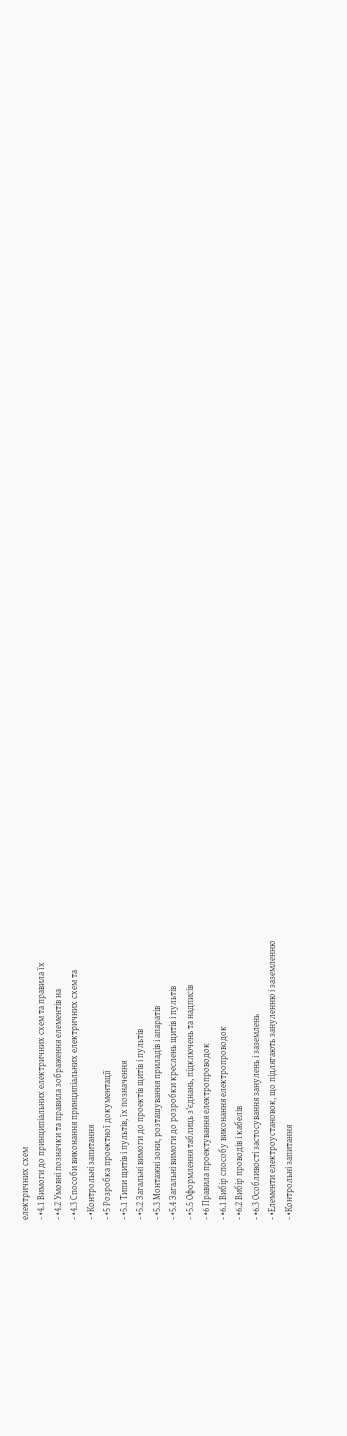електричних схем
- •4.1 Вимоги до принципіальних електричних схем та правила їх
- •4.2 Умовні позначки та правила зображення елементів на
- •4.3 Способи виконання принципіальних електричних схем та
- •Контрольні запитання
- •5 Розробка проектної документації
- •5.1 Типи щитів і пультів, їх позначення
- •5.2 Загальні вимоги до проектів щитів і пультів
- •5.3 Монтажні зони, розташування приладів і апаратів
- •5.4 Загальні вимоги до розробки креслень щитів і пультів
- •5.5 Оформлення таблиць з'єднань, підключень та надписів
- •6 Правила проектування електропроводок
- •6.1 Вибір способу виконання електропроводок
- •6.2 Вибір проводів і кабелів
- •6.3 Особливості застосування занулень і заземлень
- •Елементи електроустановок, що підлягають зануленню і заземленню
- •Контрольні запитання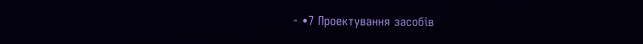- •7 Проектування засобів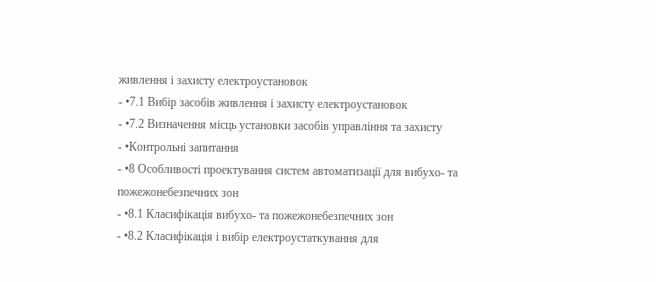живлення і захисту електроустановок
- •7.1 Вибір засобів живлення і захисту електроустановок
- •7.2 Визначення місць установки засобів управління та захисту
- •Контрольні запитання
- •8 Особливості проектування систем автоматизації для вибухо- та пожежонебезпечних зон
- •8.1 Класифікація вибухо- та пожежонебезпечних зон
- •8.2 Класифікація і вибір електроустаткування для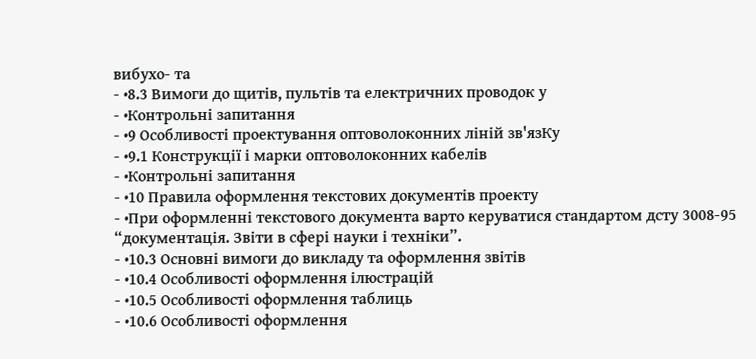вибухо- та
- •8.3 Вимоги до щитів, пультів та електричних проводок у
- •Контрольні запитання
- •9 Особливості проектування оптоволоконних ліній зв'язКу
- •9.1 Конструкції і марки оптоволоконних кабелів
- •Контрольні запитання
- •10 Правила оформлення текстових документів проекту
- •При оформленні текстового документа варто керуватися стандартом дсту 3008-95 “документація. Звіти в сфері науки і техніки”.
- •10.3 Основні вимоги до викладу та оформлення звітів
- •10.4 Особливості оформлення ілюстрацій
- •10.5 Особливості оформлення таблиць
- •10.6 Особливості оформлення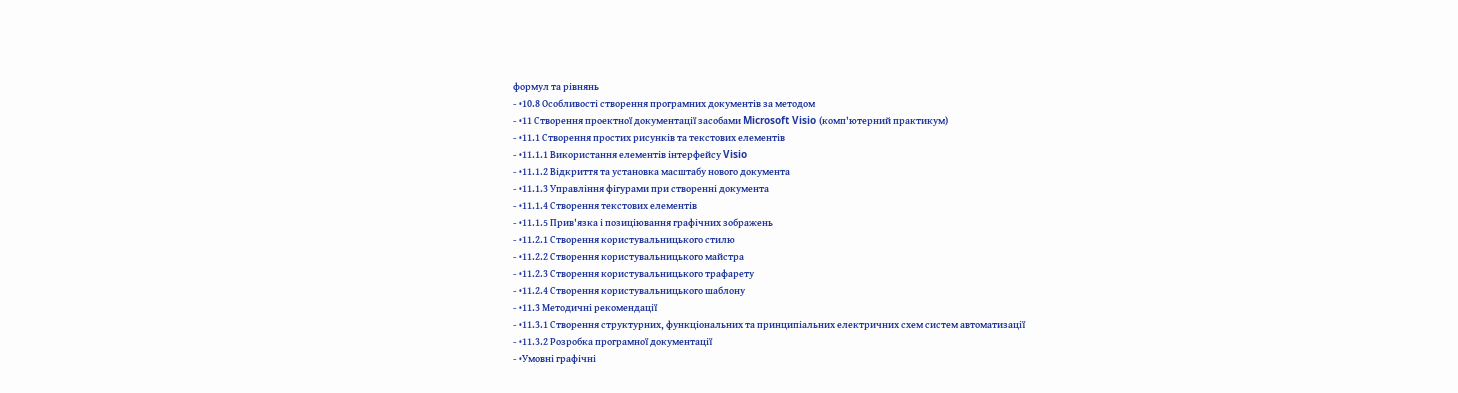формул та рівнянь
- •10.8 Особливості створення програмних документів за методом
- •11 Створення проектної документації засобами Microsoft Visio (комп'ютерний практикум)
- •11.1 Створення простих рисунків та текстових елементів
- •11.1.1 Використання елементів інтерфейсу Visio
- •11.1.2 Відкриття та установка масштабу нового документа
- •11.1.3 Управління фігурами при створенні документа
- •11.1.4 Створення текстових елементів
- •11.1.5 Прив'язка і позиціювання графічних зображень
- •11.2.1 Створення користувальницького стилю
- •11.2.2 Створення користувальницького майстра
- •11.2.3 Створення користувальницького трафарету
- •11.2.4 Створення користувальницького шаблону
- •11.3 Методичні рекомендації
- •11.3.1 Створення структурних, функціональних та принципіальних електричних схем систем автоматизації
- •11.3.2 Розробка програмної документації
- •Умовні графічні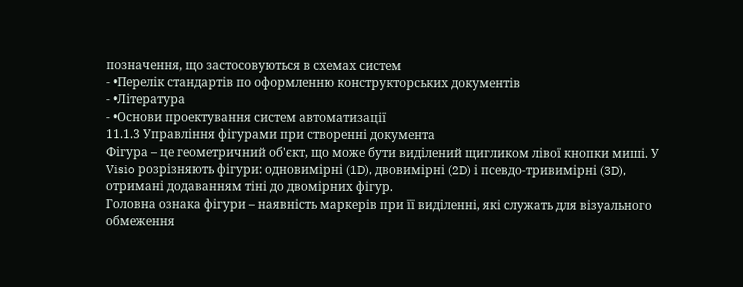позначення, що застосовуються в схемах систем
- •Перелік стандартів по оформленню конструкторських документів
- •Література
- •Основи проектування систем автоматизації
11.1.3 Управління фігурами при створенні документа
Фігура – це геометричний об'єкт, що може бути виділений щигликом лівої кнопки миші. У Visio розрізняють фігури: одновимірні (1D), двовимірні (2D) і псевдо-тривимірні (3D), отримані додаванням тіні до двомірних фігур.
Головна ознака фігури – наявність маркерів при її виділенні, які служать для візуального обмеження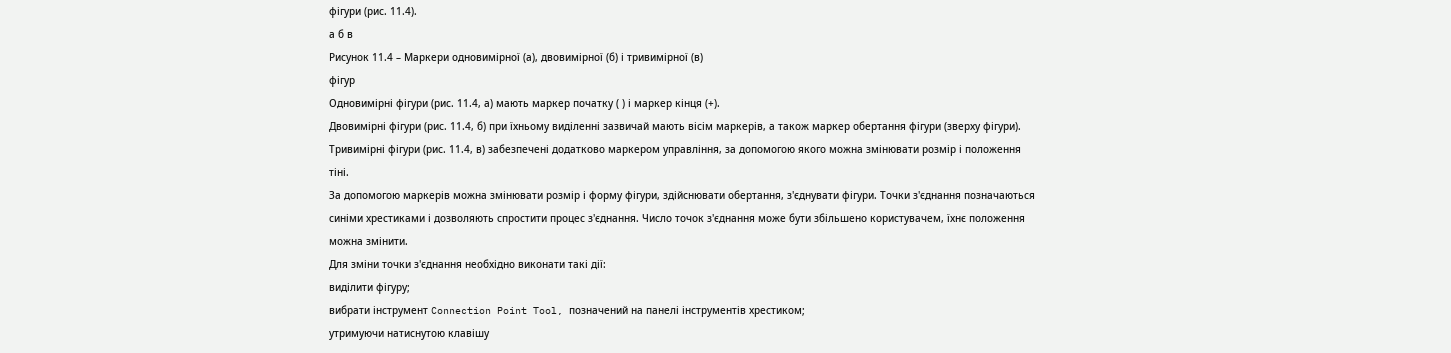фігури (рис. 11.4).
а б в
Рисунок 11.4 – Маркери одновимірної (а), двовимірної (б) і тривимірної (в)
фігур
Одновимірні фігури (рис. 11.4, а) мають маркер початку ( ) і маркер кінця (+).
Двовимірні фігури (рис. 11.4, б) при їхньому виділенні зазвичай мають вісім маркерів, а також маркер обертання фігури (зверху фігури).
Тривимірні фігури (рис. 11.4, в) забезпечені додатково маркером управління, за допомогою якого можна змінювати розмір і положення тіні.
За допомогою маркерів можна змінювати розмір і форму фігури, здійснювати обертання, з'єднувати фігури. Точки з'єднання позначаються синіми хрестиками і дозволяють спростити процес з'єднання. Число точок з'єднання може бути збільшено користувачем, їхнє положення можна змінити.
Для зміни точки з'єднання необхідно виконати такі дії:
виділити фігуру;
вибрати інструмент Connection Point Tool, позначений на панелі інструментів хрестиком;
утримуючи натиснутою клавішу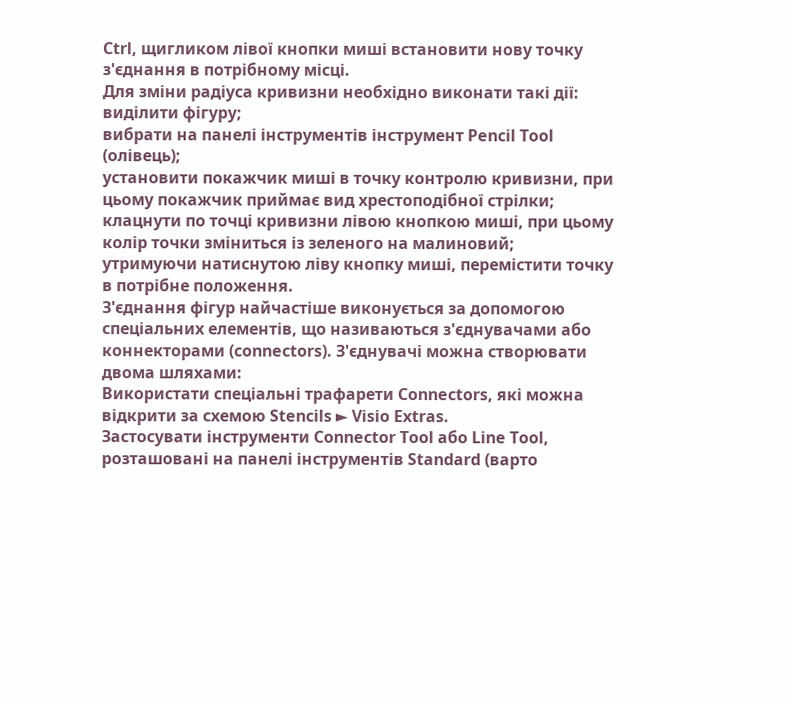Ctrl, щигликом лівої кнопки миші встановити нову точку з'єднання в потрібному місці.
Для зміни радіуса кривизни необхідно виконати такі дії:
виділити фігуру;
вибрати на панелі інструментів інструмент Pencil Tool (олівець);
установити покажчик миші в точку контролю кривизни, при цьому покажчик приймає вид хрестоподібної стрілки;
клацнути по точці кривизни лівою кнопкою миші, при цьому колір точки зміниться із зеленого на малиновий;
утримуючи натиснутою ліву кнопку миші, перемістити точку в потрібне положення.
З'єднання фігур найчастіше виконується за допомогою спеціальних елементів, що називаються з'єднувачами або коннекторами (connectors). З'єднувачі можна створювати двома шляхами:
Використати спеціальні трафарети Connectors, які можна відкрити за схемою Stencils ► Visio Extras.
Застосувати інструменти Connector Tool або Line Tool, розташовані на панелі інструментів Standard (варто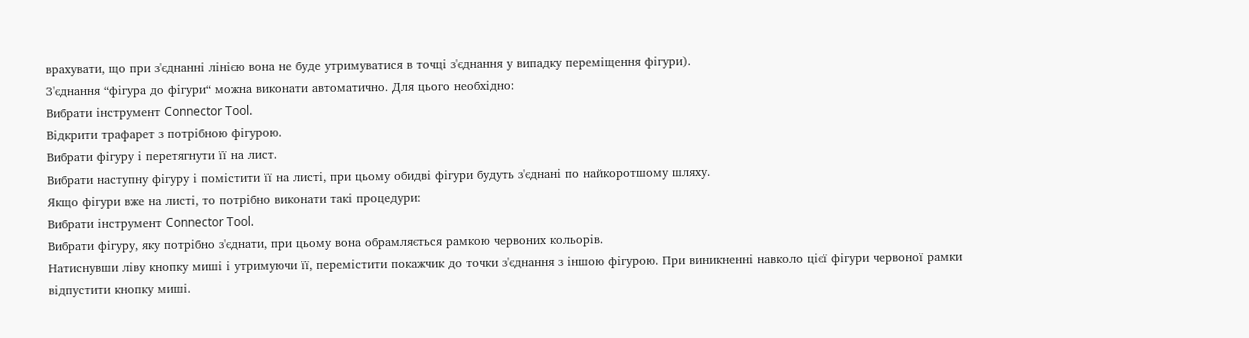врахувати, що при з'єднанні лінією вона не буде утримуватися в точці з'єднання у випадку переміщення фігури).
З'єднання “фігура до фігури“ можна виконати автоматично. Для цього необхідно:
Вибрати інструмент Connector Tool.
Відкрити трафарет з потрібною фігурою.
Вибрати фігуру і перетягнути її на лист.
Вибрати наступну фігуру і помістити її на листі, при цьому обидві фігури будуть з'єднані по найкоротшому шляху.
Якщо фігури вже на листі, то потрібно виконати такі процедури:
Вибрати інструмент Connector Tool.
Вибрати фігуру, яку потрібно з'єднати, при цьому вона обрамляється рамкою червоних кольорів.
Натиснувши ліву кнопку миші і утримуючи її, перемістити покажчик до точки з'єднання з іншою фігурою. При виникненні навколо цієї фігури червоної рамки відпустити кнопку миші.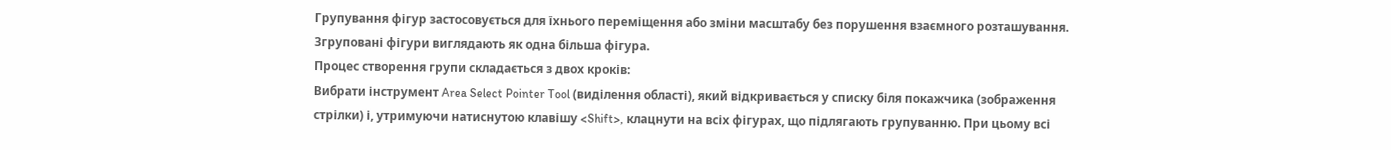Групування фігур застосовується для їхнього переміщення або зміни масштабу без порушення взаємного розташування. Згруповані фігури виглядають як одна більша фігура.
Процес створення групи складається з двох кроків:
Вибрати інструмент Area Select Pointer Tool (виділення області), який відкривається у списку біля покажчика (зображення стрілки) і, утримуючи натиснутою клавішу <Shift>, клацнути на всіх фігурах, що підлягають групуванню. При цьому всі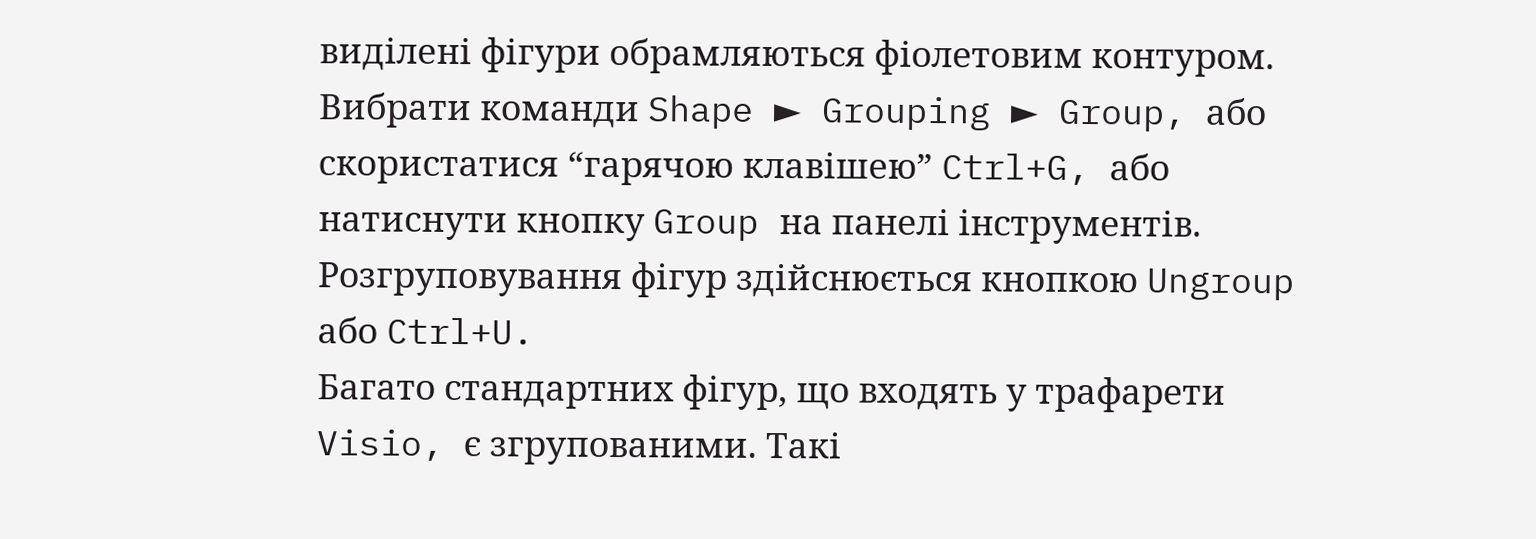виділені фігури обрамляються фіолетовим контуром.
Вибрати команди Shape ► Grouping ► Group, або скористатися “гарячою клавішею” Ctrl+G, або натиснути кнопку Group на панелі інструментів.
Розгруповування фігур здійснюється кнопкою Ungroup або Ctrl+U.
Багато стандартних фігур, що входять у трафарети Visio, є згрупованими. Такі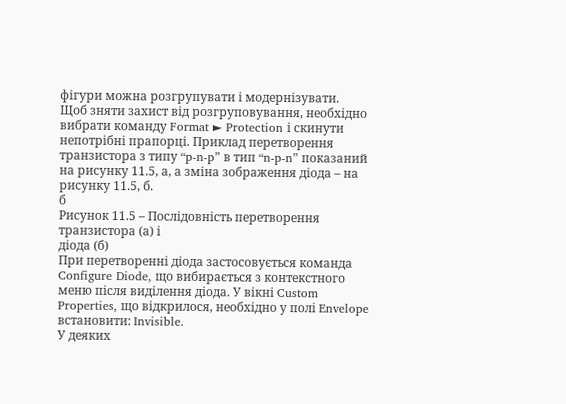фігури можна розгрупувати і модернізувати.
Щоб зняти захист від розгруповування, необхідно вибрати команду Format ► Protection і скинути непотрібні прапорці. Приклад перетворення транзистора з типу “p-n-p” в тип “n-p-n” показаний на рисунку 11.5, а, а зміна зображення діода – на рисунку 11.5, б.
б
Рисунок 11.5 – Послідовність перетворення транзистора (а) і
діода (б)
При перетворенні діода застосовується команда Configure Diode, що вибирається з контекстного меню після виділення діода. У вікні Custom Properties, що відкрилося, необхідно у полі Envelope встановити: Invisible.
У деяких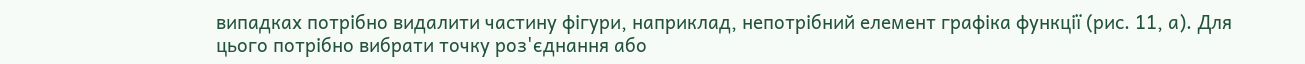випадках потрібно видалити частину фігури, наприклад, непотрібний елемент графіка функції (рис. 11, а). Для цього потрібно вибрати точку роз'єднання або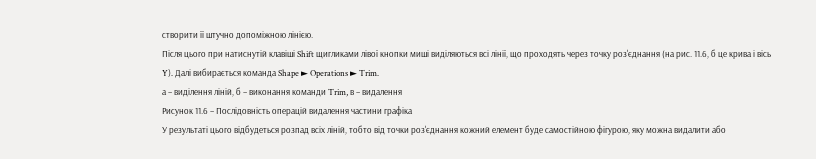створити її штучно допоміжною лінією.
Після цього при натиснутій клавіші Shift щигликами лівої кнопки миші виділяються всі лінії, що проходять через точку роз'єднання (на рис. 11.6, б це крива і вісь Y). Далі вибирається команда Shape ► Operations ► Trim.
а – виділення ліній, б – виконання команди Trim, в – видалення
Рисунок 11.6 – Послідовність операцій видалення частини графіка
У результаті цього відбудеться розпад всіх ліній, тобто від точки роз'єднання кожний елемент буде самостійною фігурою, яку можна видалити або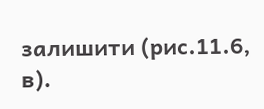залишити (рис.11.6, в).